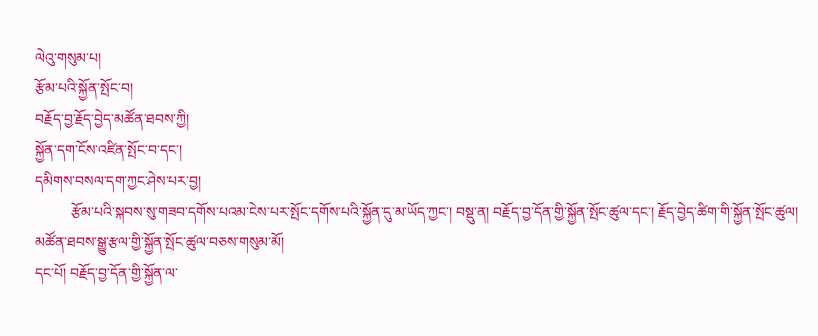ལེའུ་གསུམ་པ།
རྩོམ་པའི་སྐྱོན་སྤོང་བ།
བརྗོད་བྱ་རྗོད་བྱེད་མཚོན་ཐབས་ཀྱི།
སྐྱོན་དག་ངོས་འཛིན་སྤོང་བ་དང་།
དམིགས་བསལ་དག་ཀྱང་ཤེས་པར་བྱ།
          རྩོམ་པའི་སྐབས་སུ་གཟབ་དགོས་པའམ་ངེས་པར་སྤོང་དགོས་པའི་སྐྱོན་དུ་མ་ཡོད་ཀྱང་། བསྡུ་ན། བརྗོད་བྱ་དོན་གྱི་སྐྱོན་སྤོང་ཚུལ་དང་། རྗོད་བྱེད་ཚིག་གི་སྐྱོན་སྤོང་ཚུལ། མཚོན་ཐབས་སྒྱུ་རྩལ་གྱི་སྐྱོན་སྤོང་ཚུལ་བཅས་གསུམ་མོ།
དང་པོ། བརྗོད་བྱ་དོན་གྱི་སྐྱོན་ལ་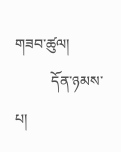གཟབ་ཚུལ།
          དོན་ཉམས་པ།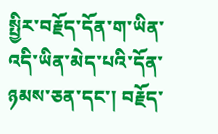སྤྱིར་བརྗོད་དོན་ག་ཡིན་འདི་ཡིན་མེད་པའི་དོན་ཉམས་ཅན་དང་། བརྗོད་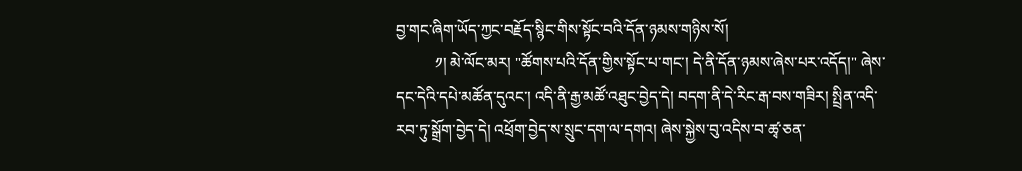བྱ་གང་ཞིག་ཡོད་ཀྱང་བརྗོད་སྙིང་གིས་སྟོང་བའི་དོན་ཉམས་གཉིས་སོ།
          ༡། མེ་ལོང་མར། "ཚོགས་པའི་དོན་གྱིས་སྟོང་པ་གང་། དེ་ནི་དོན་ཉམས་ཞེས་པར་འདོད།" ཞེས་དང་དེའི་དཔེ་མཚོན་དུའང་། འདི་ནི་རྒྱ་མཚོ་འཐུང་བྱེད་དེ། བདག་ནི་དེ་རིང་རྒ་བས་གཟིར། སྤྲིན་འདི་རབ་ཏུ་སྒྲོག་བྱེད་དེ། འཕྲོག་བྱེད་ས་སྲུང་དག་ལ་དགའ། ཞེས་སྐྱེས་བུ་འདིས་བ་ཚྭ་ཅན་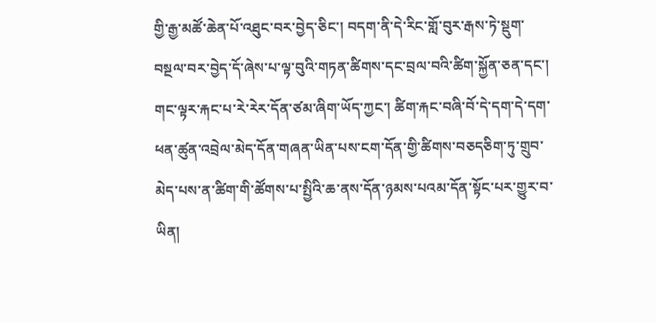གྱི་རྒྱ་མཚོ་ཆེན་པོ་འཐུང་བར་བྱེད་ཅིང་། བདག་ནི་དེ་རིང་གློ་བུར་རྒས་ཏེ་སྡུག་བསྔལ་བར་བྱེད་དོ་ཞེས་པ་ལྟ་བུའི་གཏན་ཚིགས་དང་བྲལ་བའི་ཚིག་སྐྱོན་ཅན་དང་། གང་ལྟར་རྐང་པ་རེ་རེར་དོན་ཙམ་ཞིག་ཡོད་ཀྱང་། ཚིག་རྐང་བཞི་བོ་དེ་དག་དེ་དག་ཕན་ཚུན་འབྲེལ་མེད་དོན་གཞན་ཡིན་པས་ངག་དོན་གྱི་ཚིགས་བཅདཅིག་ཏུ་གྲུབ་མེད་པས་ན་ཚིག་གི་ཚོགས་པ་སྤྱིའི་ཆ་ནས་དོན་ཉམས་པའམ་དོན་སྟོང་པར་གྱུར་བ་ཡིན།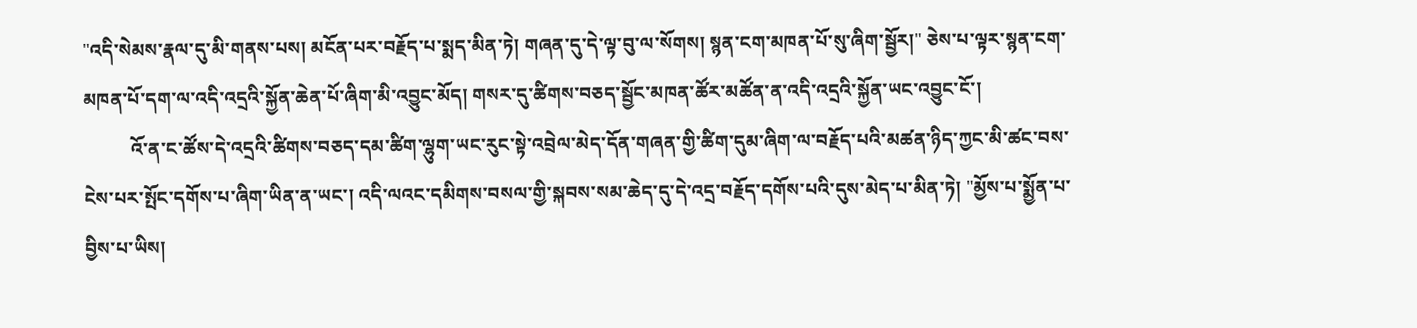"འདི་སེམས་རྣལ་དུ་མི་གནས་པས། མངོན་པར་བརྗོད་པ་སྨད་མིན་ཏེ། གཞན་དུ་དེ་ལྟ་བུ་ལ་སོགས། སྙན་ངག་མཁན་པོ་སུ་ཞིག་སྦྱོར།" ཅེས་པ་ལྟར་སྙན་ངག་མཁན་པོ་དག་ལ་འདི་འདྲའི་སྐྱོན་ཆེན་པོ་ཞིག་མི་འབྱུང་མོད། གསར་དུ་ཚིགས་བཅད་སྦྱོང་མཁན་ཚོར་མཚོན་ན་འདི་འདྲའི་སྐྱོན་ཡང་འབྱུང་ངོ་།
          འོ་ན་ང་ཚོས་དེ་འདྲའི་ཚིགས་བཅད་དམ་ཚིག་ལྷུག་ཡང་རུང་སྟེ་འབྲེལ་མེད་དོན་གཞན་གྱི་ཚིག་དུམ་ཞིག་ལ་བརྗོད་པའི་མཚན་ཉིད་ཀྱང་མི་ཚང་བས་ངེས་པར་སྤོང་དགོས་པ་ཞིག་ཡིན་ན་ཡང་། འདི་ལའང་དམིགས་བསལ་གྱི་སྐབས་སམ་ཆེད་དུ་དེ་འདྲ་བརྗོད་དགོས་པའི་དུས་མེད་པ་མིན་ཏེ། "མྱོས་པ་སྨྱོན་པ་བྱིས་པ་ཡིས།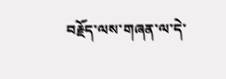བརྗོད་ལས་གཞན་ལ་དེ་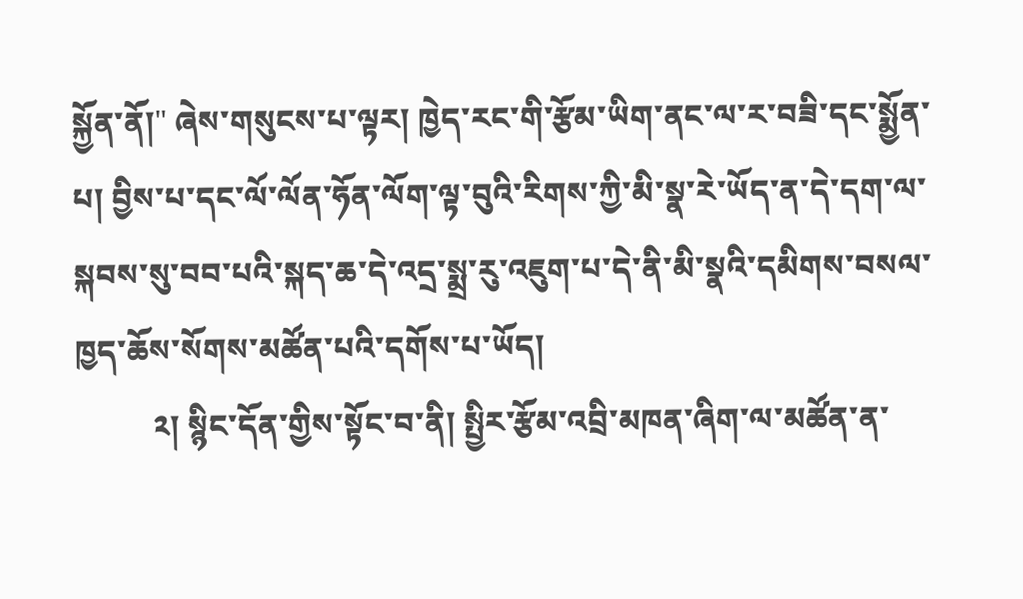སྐྱོན་ནོ།" ཞེས་གསུངས་པ་ལྟར། ཁྱེད་རང་གི་རྩོམ་ཡིག་ནང་ལ་ར་བཟི་དང་སྨྱོན་པ། བྱིས་པ་དང་ལོ་ལོན་ཧོན་ལོག་ལྟ་བུའི་རིགས་ཀྱི་མི་སྣ་རེ་ཡོད་ན་དེ་དག་ལ་སྐབས་སུ་བབ་པའི་སྐད་ཆ་དེ་འདྲ་སྨྲ་རུ་འཇུག་པ་དེ་ནི་མི་སྣའི་དམིགས་བསལ་ཁྱད་ཆོས་སོགས་མཚོན་པའི་དགོས་པ་ཡོད།
          ༢། སྙིང་དོན་གྱིས་སྟོང་བ་ནི། སྤྱིར་རྩོམ་འབྲི་མཁན་ཞིག་ལ་མཚོན་ན་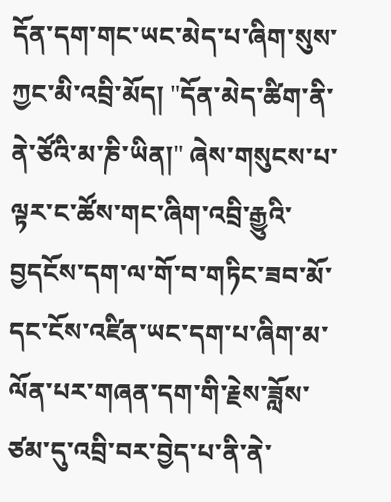དོན་དག་གང་ཡང་མེད་པ་ཞིག་སུས་ཀྱང་མི་འབྲི་མོད། "དོན་མེད་ཚིག་ནི་ནེ་ཙོའི་མ་ཎི་ཡིན།" ཞེས་གསུངས་པ་ལྟར་ང་ཚོས་གང་ཞིག་འབྲི་རྒྱུའི་བྱདངོས་དག་ལ་གོ་བ་གཏིང་ཟབ་མོ་དང་ངོས་འཛིན་ཡང་དག་པ་ཞིག་མ་ལོན་པར་གཞན་དག་གི་རྗེས་ཟློས་ཙམ་དུ་འབྲི་བར་བྱེད་པ་ནི་ནེ་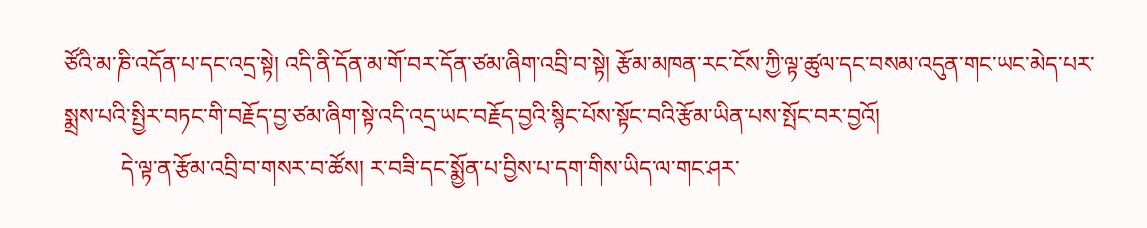ཙོའི་མ་ཎི་འདོན་པ་དང་འདྲ་སྟེ། འདི་ནི་དོན་མ་གོ་བར་དོན་ཙམ་ཞིག་འབྲི་བ་སྟེ། རྩོམ་མཁན་རང་ངོས་ཀྱི་ལྟ་ཚུལ་དང་བསམ་འདུན་གང་ཡང་མེད་པར་སྨྲས་པའི་སྤྱིར་བཏང་གི་བརྗོད་བྱ་ཙམ་ཞིག་སྟེ་འདི་འདྲ་ཡང་བརྗོད་བྱའི་སྙིང་པོས་སྟོང་བའི་རྩོམ་ཡིན་པས་སྤོང་བར་བྱའོ།
          དེ་ལྟ་ན་རྩོམ་འབྲི་བ་གསར་བ་ཚོས། ར་བཟི་དང་སྨྱོན་པ་བྱིས་པ་དག་གིས་ཡིད་ལ་གང་ཤར་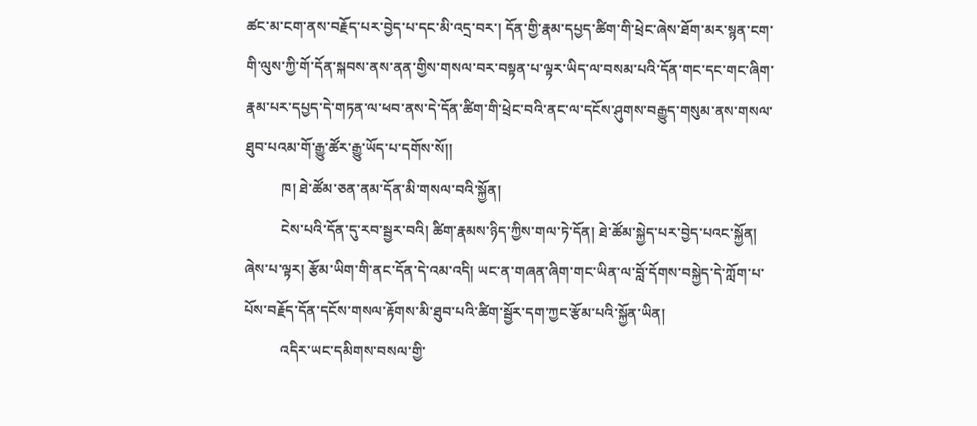ཚང་མ་ངག་ནས་བརྗོད་པར་བྱེད་པ་དང་མི་འདྲ་བར་། དོན་གྱི་རྣམ་དཔྱད་ཚིག་གི་ཕྲེང་ཞེས་ཐོག་མར་སྙན་ངག་གི་ལུས་ཀྱི་གོ་དོན་སྐབས་ནས་ནན་གྱིས་གསལ་བར་བསྟན་པ་ལྟར་ཡིད་ལ་བསམ་པའི་དོན་གང་དང་གང་ཞིག་རྣམ་པར་དཔྱད་དེ་གཏན་ལ་ཕབ་ནས་དེ་དོན་ཚིག་གི་ཕྲེང་བའི་ནང་ལ་དངོས་ཤུགས་བརྒྱུད་གསུམ་ནས་གསལ་ཐུབ་པའམ་གོ་རྒྱུ་ཚོར་རྒྱུ་ཡོད་པ་དགོས་སོ།།
          ཁ། ཐེ་ཚོམ་ཅན་ནམ་དོན་མི་གསལ་བའི་སྐྱོན།
          ངེས་པའི་དོན་དུ་རབ་སྦྱར་བའི། ཚིག་རྣམས་ཉིད་ཀྱིས་གལ་ཏེ་དོན། ཐེ་ཚོམ་སྐྱེད་པར་བྱེད་པའང་སྐྱོན། ཞེས་པ་ལྟར། རྩོམ་ཡིག་གི་ནང་དོན་དེ་འམ་འདི། ཡང་ན་གཞན་ཞིག་གང་ཡིན་ལ་བློ་དོགས་བསྐྱེད་དེ་ཀློག་པ་པོས་བརྗོད་དོན་དངོས་གསལ་རྟོགས་མི་ཐུབ་པའི་ཚིག་སྦྱོར་དག་ཀྱང་རྩོམ་པའི་སྐྱོན་ཡིན།
          འདིར་ཡང་དམིགས་བསལ་གྱི་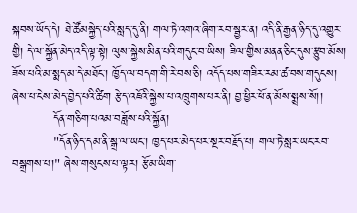སྐབས་ཡོད་དེ། ཐེ་ཚོམསྐྱེད་པའི་སླད་དུ་ནི། གལ་ཏེ་འགའ་ཞིག་རབ་སྦྱར་ན། འདི་ནི་རྒྱན་ཉིད་དུ་འགྱུར་གྱི། དེ་ལ་སྐྱོན་མེད་འདི་ལྟ་སྟེ། ལུས་སྐྱེས་མིན་པའི་གདུང་བ་ཡིས། ཟིལ་གྱིས་མནན་ཅིང་དུས་རྩུབ་མོས། ཟོས་པའི་མ་སྨད་མ་དེ་མཐོང་། ཁྱོད་ལ་བདག་གི་རེ་བས་ཅི། འདོད་པས་གཟིར་རམ་ཚ་བས་གདུངས། ཞེས་པ་ངེས་མེད་བྱེད་པའི་ཚིག རྩེད་འཇོའི་སྐྱེས་པ་འཁྲུགས་པར་ནི། བྱ་ཕྱིར་ཕོ་ན་མོས་སྨྲས་སོ།།
          དོན་གཅིག་པའམ་བཟློས་པའི་སྐྱོན།
          "དོན་ཉིད་དམ་ནི་སྒྲ་ལ་ཡང་། ཁྱད་པར་མེད་པར་སྔར་བརྗོད་པ། གལ་ཏེ་སླར་ཡང་རབ་བསྒྲགས་པ།" ཞེས་གསུངས་པ་ལྟར། རྩོམ་ཡིག་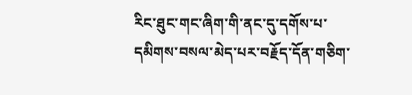རིང་ཐུང་གང་ཞིག་གི་ནང་དུ་དགོས་པ་དམིགས་བསལ་མེད་པར་བརྗོད་དོན་གཅིག་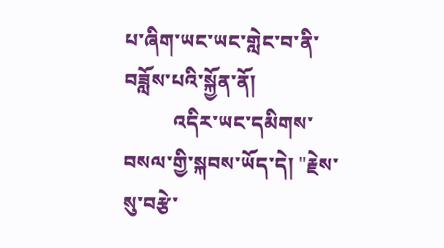པ་ཞིག་ཡང་ཡང་གླེང་བ་ནི་བཟློས་པའི་སྐྱོན་ནོ།
          འདིར་ཡང་དམིགས་བསལ་གྱི་སྐབས་ཡོད་དེ། "རྗེས་སུ་བརྩེ་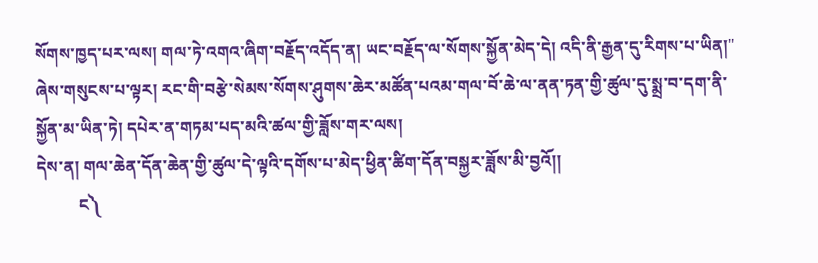སོགས་ཁྱད་པར་ལས། གལ་ཏེ་འགའ་ཞིག་བརྗོད་འདོད་ན། ཡང་བརྗོད་ལ་སོགས་སྐྱོན་མེད་དེ། འདི་ནི་རྒྱན་དུ་རིགས་པ་ཡིན།" ཞེས་གསུངས་པ་ལྟར། རང་གི་བརྩེ་སེམས་སོགས་ཤུགས་ཆེར་མཚོན་པའམ་གལ་བོ་ཆེ་ལ་ནན་ཏན་གྱི་ཚུལ་དུ་སྨྲ་བ་དག་ནི་སྐྱོན་མ་ཡིན་ཏེ། དཔེར་ན་གཏམ་པད་མའི་ཚལ་གྱི་ཟློས་གར་ལས།
དེས་ན། གལ་ཆེན་དོན་ཆེན་གྱི་ཚུལ་དེ་ལྟའི་དགོས་པ་མེད་ཕྱིན་ཚིག་དོན་བསྐྱར་ཟློས་མི་བྱའོ།།
          ང༽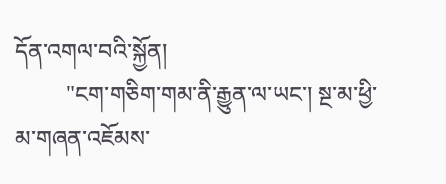དོན་འགལ་བའི་སྐྱོན།
         "ངག་གཅིག་གམ་ནི་རྒྱུན་ལ་ཡང་། སྔ་མ་ཕྱི་མ་གཞན་འཇོམས་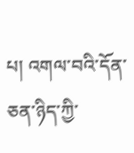པ། འགལ་བའི་དོན་ཅན་ཉིད་ཀྱི་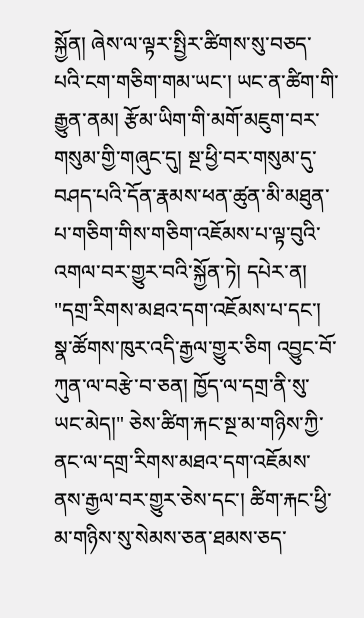སྐྱོན། ཞེས་ལ་ལྟར་སྤྱིར་ཚིགས་སུ་བཅད་པའི་ངག་གཅིག་གམ་ཡང་། ཡང་ན་ཚིག་གི་རྒྱུན་ནམ། རྩོམ་ཡིག་གི་མགོ་མཇུག་བར་གསུམ་གྱི་གཞུང་དུ། སྔ་ཕྱི་བར་གསུམ་དུ་བཤད་པའི་དོན་རྣམས་ཕན་ཚུན་མི་མཐུན་པ་གཅིག་གིས་གཅིག་འཇོམས་པ་ལྟ་བུའི་འགལ་བར་གྱུར་བའི་སྐྱོན་ཏེ། དཔེར་ན།
"དགྲ་རིགས་མཐའ་དག་འཇོམས་པ་དང་། སྣ་ཚོགས་ཁུར་འདི་རྒྱལ་གྱུར་ཅིག འབྱུང་བོ་ཀུན་ལ་བརྩེ་བ་ཅན། ཁྱོད་ལ་དགྲ་ནི་སུ་ཡང་མེད།" ཅེས་ཚིག་རྐང་སྔ་མ་གཉིས་ཀྱི་ནང་ལ་དགྲ་རིགས་མཐའ་དག་འཇོམས་ནས་རྒྱལ་བར་གྱུར་ཅེས་དང་། ཚིག་རྐང་ཕྱི་མ་གཉིས་སུ་སེམས་ཅན་ཐམས་ཅད་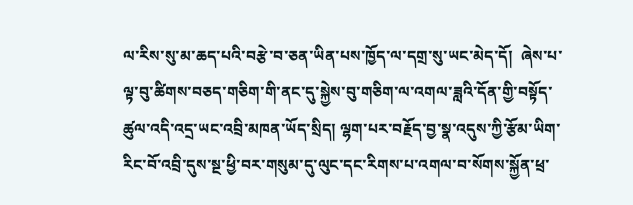ལ་རིས་སུ་མ་ཆད་པའི་བརྩེ་བ་ཅན་ཡིན་པས་ཁྱོད་ལ་དགྲ་སུ་ཡང་མེད་དོ།  ཞེས་པ་ལྟ་བུ་ཚིགས་བཅད་གཅིག་གི་ནང་དུ་སྐྱེས་བུ་གཅིག་ལ་འགལ་ཟླའི་དོན་གྱི་བསྟོད་ཚུལ་འདི་འདྲ་ཡང་འབྲི་མཁན་ཡོད་སྲིད། ལྷག་པར་བརྗོད་བྱ་སྣ་འདུས་ཀྱི་རྩོམ་ཡིག་རིང་བོ་འབྲི་དུས་སྔ་ཕྱི་བར་གསུམ་དུ་ལུང་དང་རིགས་པ་འགལ་བ་སོགས་སྐྱོན་ཕྲ་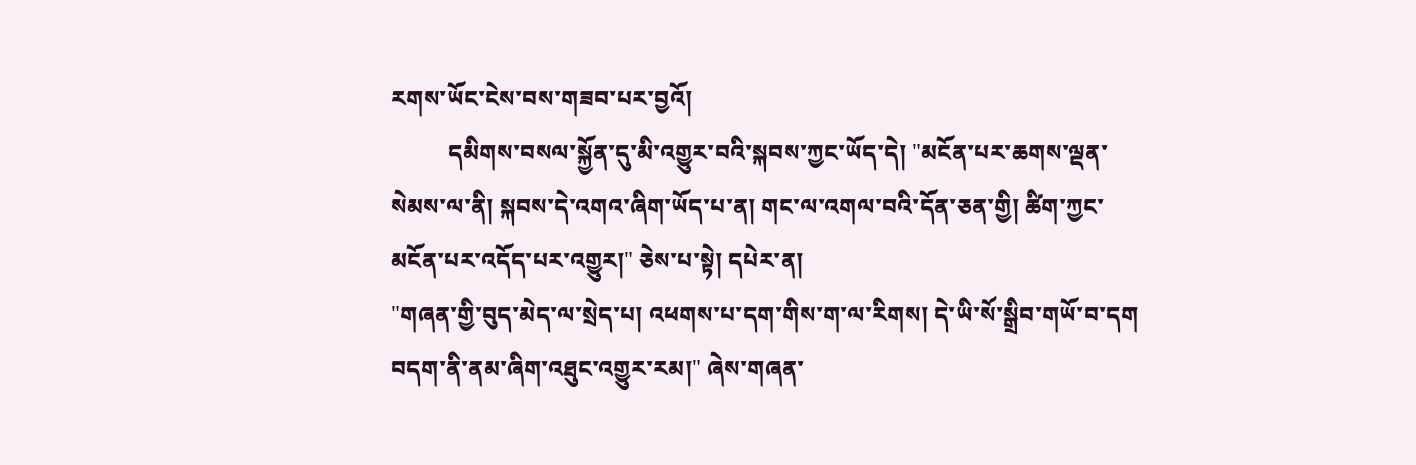རགས་ཡོང་ངེས་བས་གཟབ་པར་བྱའོ།
          དམིགས་བསལ་སྐྱོན་དུ་མི་འགྱུར་བའི་སྐབས་ཀྱང་ཡོད་དེ། "མངོན་པར་ཆགས་ལྡན་སེམས་ལ་ནི། སྐབས་དེ་འགའ་ཞིག་ཡོད་པ་ན། གང་ལ་འགལ་བའི་དོན་ཅན་གྱི། ཚིག་ཀྱང་མངོན་པར་འདོད་པར་འགྱུར།" ཅེས་པ་སྟེ། དཔེར་ན།
"གཞན་གྱི་བུད་མེད་ལ་སྲེད་པ། འཕགས་པ་དག་གིས་ག་ལ་རིགས། དེ་ཡི་སོ་སྒྲིབ་གཡོ་བ་དག བདག་ནི་ནམ་ཞིག་འཐུང་འགྱུར་རམ།" ཞེས་གཞན་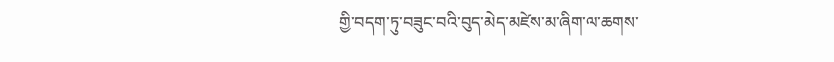གྱི་བདག་ཏུ་བཟུང་བའི་བུད་མེད་མཛེས་མ་ཞིག་ལ་ཆགས་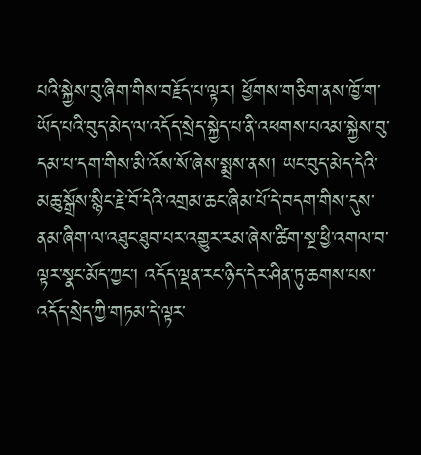པའི་སྐྱེས་བུ་ཞིག་གིས་བརྗོད་པ་ལྟར། ཕྱོགས་གཅིག་ནས་ཁྱོ་ག་ཡོད་པའི་བུད་མེད་ལ་འདོད་སྲེད་སྐྱེད་པ་ནི་འཕགས་པའམ་སྐྱེས་བུ་དམ་པ་དག་གིས་མི་འོས་སོ་ཞེས་སྨྲས་ནས། ཡང་བུད་མེད་དེའི་མཆུ་སྒྲོས་སྙིང་རྗེ་བོ་དེའི་འགྲམ་ཆང་ཞིམ་པོ་དེ་བདག་གིས་དུས་ནམ་ཞིག་ལ་འཐུང་ཐུབ་པར་འགྱུར་རམ་ཞེས་ཚིག་སྔ་ཕྱི་འགལ་བ་ལྟར་སྣང་མོད་ཀྱང་། འདོད་ལྡན་རང་ཉིད་དེར་ཤིན་ཏུ་ཆགས་པས་འདོད་སྲེད་ཀྱི་གཏམ་དེ་ལྟར་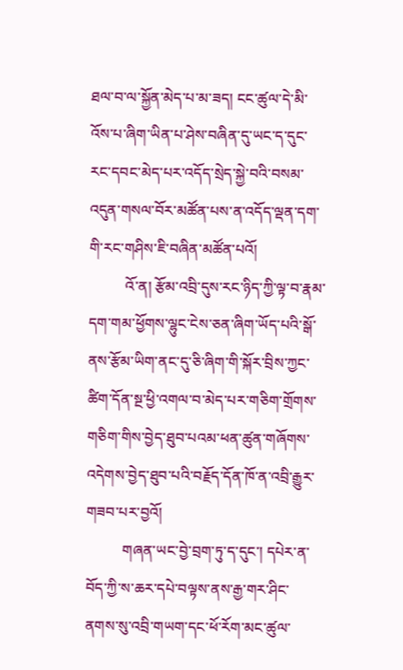ཐལ་བ་ལ་སྐྱོན་མེད་པ་མ་ཟད། ངང་ཚུལ་དེ་མི་འོས་པ་ཞིག་ཡིན་པ་ཤེས་བཞིན་དུ་ཡང་ད་དུང་རང་དབང་མེད་པར་འདོད་སྲེད་སྐྱེ་བའི་བསམ་འདུན་གསལ་བོར་མཚོན་པས་ན་འདོད་ལྡན་དག་གི་རང་གཤིས་ཇི་བཞིན་མཚོན་པའོ།
          འོ་ན། རྩོམ་འབྲི་དུས་རང་ཉིད་ཀྱི་ལྟ་བ་རྣམ་དག་གམ་ཕྱོགས་ལྷུང་ངེས་ཅན་ཞིག་ཡོད་པའི་སྒོ་ནས་རྩོམ་ཡིག་ནང་དུ་ཅི་ཞིག་གི་སྐོར་བྲིས་ཀྱང་ཚིག་དོན་སྔ་ཕྱི་འགལ་བ་མེད་པར་གཅིག་གྲོགས་གཅིག་གིས་བྱེད་ཐུབ་པའམ་ཕན་ཚུན་གཞོགས་འདེགས་བྱེད་ཐུབ་པའི་བརྗོད་དོན་ཁོ་ན་འབྲི་རྒྱུར་གཟབ་པར་བྱའོ།
          གཞན་ཡང་བྱེ་བྲག་ཏུ་ད་དུང་། དཔེར་ན་བོད་ཀྱི་ས་ཆར་དཔེ་བལྟས་ནས་རྒྱ་གར་ཤིང་ནགས་སུ་འབྲི་གཡག་དང་ཕོ་རོག་མང་ཚུལ་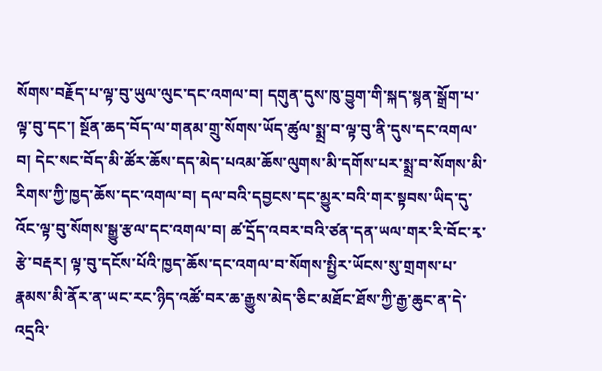སོགས་བརྗོད་པ་ལྟ་བུ་ཡུལ་ལུང་དང་འགལ་བ། དགུན་དུས་ཁུ་བྱུག་གི་སྐད་སྙན་སྒྲོག་པ་ལྟ་བུ་དང་། སྔོན་ཆད་བོད་ལ་གནམ་གྲུ་སོགས་ཡོད་ཚུལ་སྨྲ་བ་ལྟ་བུ་ནི་དུས་དང་འགལ་བ། དེང་སང་བོད་མི་ཚོར་ཆོས་དད་མེད་པའམ་ཆོས་ལུགས་མི་དགོས་པར་སྨྲ་བ་སོགས་མི་རིགས་ཀྱི་ཁྱད་ཆོས་དང་འགལ་བ། དལ་བའི་དབྱངས་དང་མྱུར་བའི་གར་སྟབས་ཡིད་དུ་འོང་ལྟ་བུ་སོགས་སྒྱུ་རྩལ་དང་འགལ་བ། ཚ་དྲོད་འབར་བའི་ཙན་དན་ཡལ་གར་རི་བོང་རྭ་རྩེ་བརྡར། ལྟ་བུ་དངོས་པོའི་ཁྱད་ཆོས་དང་འགལ་བ་སོགས་སྤྱིར་ཡོངས་སུ་གྲགས་པ་རྣམས་མི་ནོར་ན་ཡང་རང་ཉིད་འཚོ་བར་ཆ་རྒྱུས་མེད་ཅིང་མཐོང་ཐོས་ཀྱི་རྒྱ་ཆུང་ན་དེ་འདྲའི་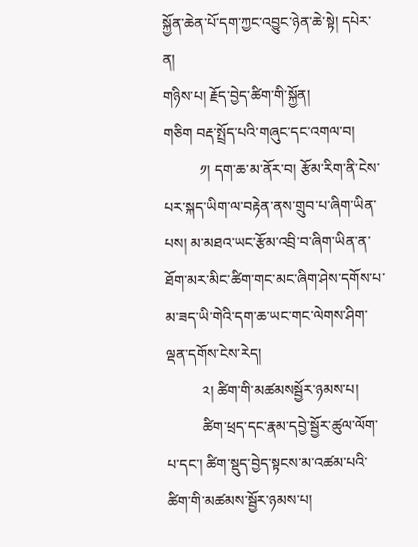སྐྱོན་ཆེན་པོ་དག་ཀྱང་འབྱུང་ཉེན་ཆེ་སྟེ། དཔེར་ན།
གཉིས་པ། རྗོད་བྱེད་ཚིག་གི་སྐྱོན།
གཅིག བརྡ་སྤྲོད་པའི་གཞུང་དང་འགལ་བ།
          ༡། དག་ཆ་མ་ནོར་བ། རྩོམ་རིག་ནི་ངེས་པར་སྐད་ཡིག་ལ་བརྟེན་ནས་གྲུབ་པ་ཞིག་ཡིན་པས། མ་མཐའ་ཡང་རྩོམ་འབྲི་བ་ཞིག་ཡིན་ན་ཐོག་མར་མིང་ཚིག་གང་མང་ཞིག་ཤེས་དགོས་པ་མ་ཟད་ཡི་གེའི་དག་ཆ་ཡང་གང་ལེགས་ཤིག་ལྡན་དགོས་ངེས་རེད།
          ༢། ཚིག་གི་མཚམསསྦྱོར་ཉམས་པ།
          ཚིག་ཕྲད་དང་རྣམ་དབྱེ་སྦྱོར་ཚུལ་ལོག་པ་དང་། ཚིག་སྡུད་བྱེད་སྟངས་མ་འཚམ་པའི་ཚིག་གི་མཚམས་སྦྱོར་ཉམས་པ།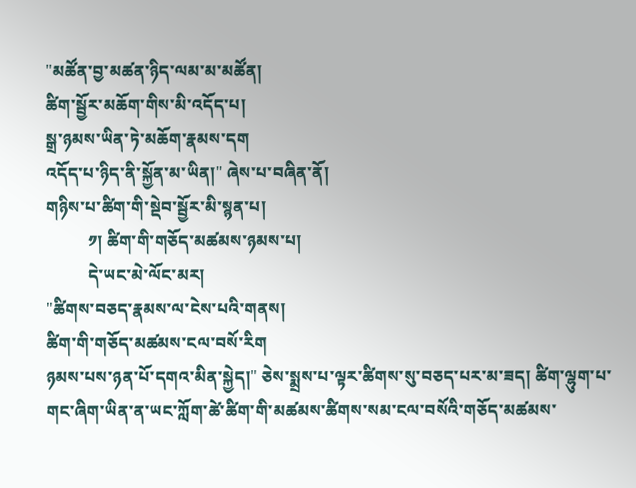"མཚོན་བྱ་མཚན་ཉིད་ལམ་མ་མཚོན།
ཚིག་སྦྱོར་མཆོག་གིས་མི་འདོད་པ།
སྒྲ་ཉམས་ཡིན་ཏེ་མཆོག་རྣམས་དག
འདོད་པ་ཉིད་ནི་སྐྱོན་མ་ཡིན།" ཞེས་པ་བཞིན་ནོ།
གཉིས་པ་ཚིག་གི་སྡེབ་སྦྱོར་མི་སྙན་པ།
          ༡། ཚིག་གི་གཅོད་མཚམས་ཉམས་པ།
          དེ་ཡང་མེ་ལོང་མར།
"ཚིགས་བཅད་རྣམས་ལ་ངེས་པའི་གནས།
ཚིག་གི་གཅོད་མཚམས་ངལ་བསོ་རིག
ཉམས་པས་ཉན་པོ་དགའ་མིན་སྐྱེད།" ཅེས་སྨྲས་པ་ལྟར་ཚིགས་སུ་བཅད་པར་མ་ཟད། ཚིག་ལྷུག་པ་གང་ཞིག་ཡིན་ན་ཡང་ཀློག་ཚེ་ཚིག་གི་མཚམས་ཚིགས་སམ་ངལ་བསོའི་གཅོད་མཚམས་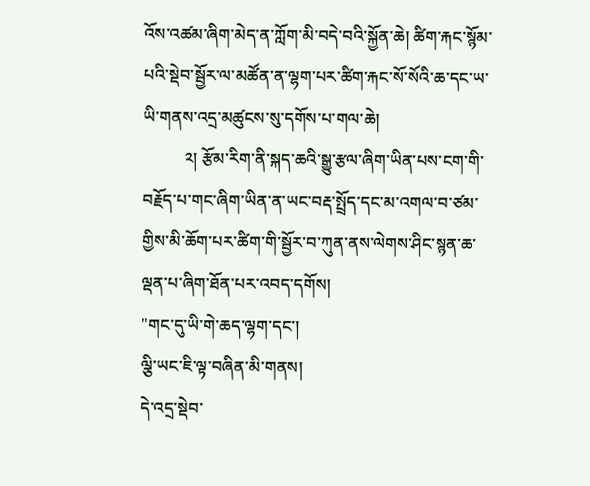འོས་འཚམ་ཞིག་མེད་ན་ཀློག་མི་བདེ་བའི་སྐྱོན་ཆེ། ཚིག་རྐང་སྙོམ་པའི་སྡེབ་སྦྱོར་ལ་མཚོན་ན་ལྷག་པར་ཚིག་རྐང་སོ་སོའི་ཆ་དང་ཡ་ཡི་གནས་འདྲ་མཚུངས་སུ་དགོས་པ་གལ་ཆེ།
          ༢། རྩོམ་རིག་ནི་སྐད་ཆའི་སྒྱུ་རྩལ་ཞིག་ཡིན་པས་ངག་གི་བརྗོད་པ་གང་ཞིག་ཡིན་ན་ཡང་བརྡ་སྤྲོད་དང་མ་འགལ་བ་ཙམ་གྱིས་མི་ཆོག་པར་ཚིག་གི་སྦྱོར་བ་ཀུན་ནས་ལེགས་ཤིང་སྙན་ཆ་ལྡན་པ་ཞིག་ཐོན་པར་འབད་དགོས།
"གང་དུ་ཡི་གེ་ཆད་ལྷག་དང་།
ལྕི་ཡང་ཇི་ལྟ་བཞིན་མི་གནས།
དེ་འདྲ་སྡེབ་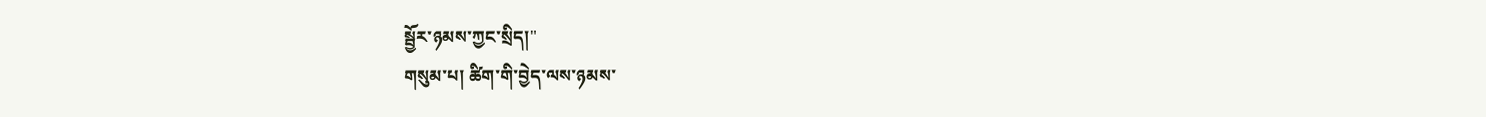སྦྱོར་ཉམས་ཀྱང་སྲིད།"
གསུམ་པ། ཚིག་གི་བྱེད་ལས་ཉམས་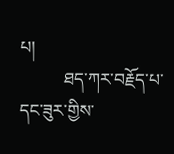པ།
          ཐད་ཀར་བརྗོད་པ་དང་ཟུར་གྱིས་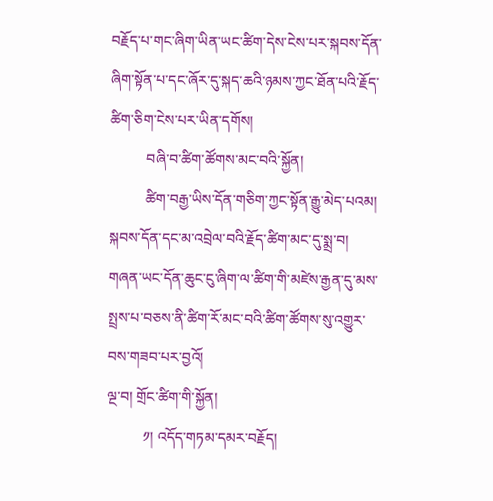བརྗོད་པ་གང་ཞིག་ཡིན་ཡང་ཚིག་དེས་ངེས་པར་སྐབས་དོན་ཞིག་སྟོན་པ་དང་ཞོར་དུ་སྐད་ཆའི་ཉམས་ཀྱང་ཐོན་པའི་རྗོད་ཚིག་ཅིག་ངེས་པར་ཡིན་དགོས།
          བཞི་བ་ཚིག་ཚོགས་མང་བའི་སྐྱོན།
          ཚིག་བརྒྱ་ཡིས་དོན་གཅིག་ཀྱང་སྟོན་རྒྱུ་མེད་པའམ། སྐབས་དོན་དང་མ་འབྲེལ་བའི་རྗོད་ཚིག་མང་དུ་སྨྲ་བ། གཞན་ཡང་དོན་ཆུང་ངུ་ཞིག་ལ་ཚིག་གི་མཛེས་རྒྱན་དུ་མས་སྤྲས་པ་བཅས་ནི་ཚིག་རོ་མང་བའི་ཚིག་ཚོགས་སུ་འགྱུར་བས་གཟབ་པར་བྱའོ།
ལྔ་བ། གྲོང་ཚིག་གི་སྐྱོན།
          ༡། འདོད་གཏམ་དམར་བརྗོད།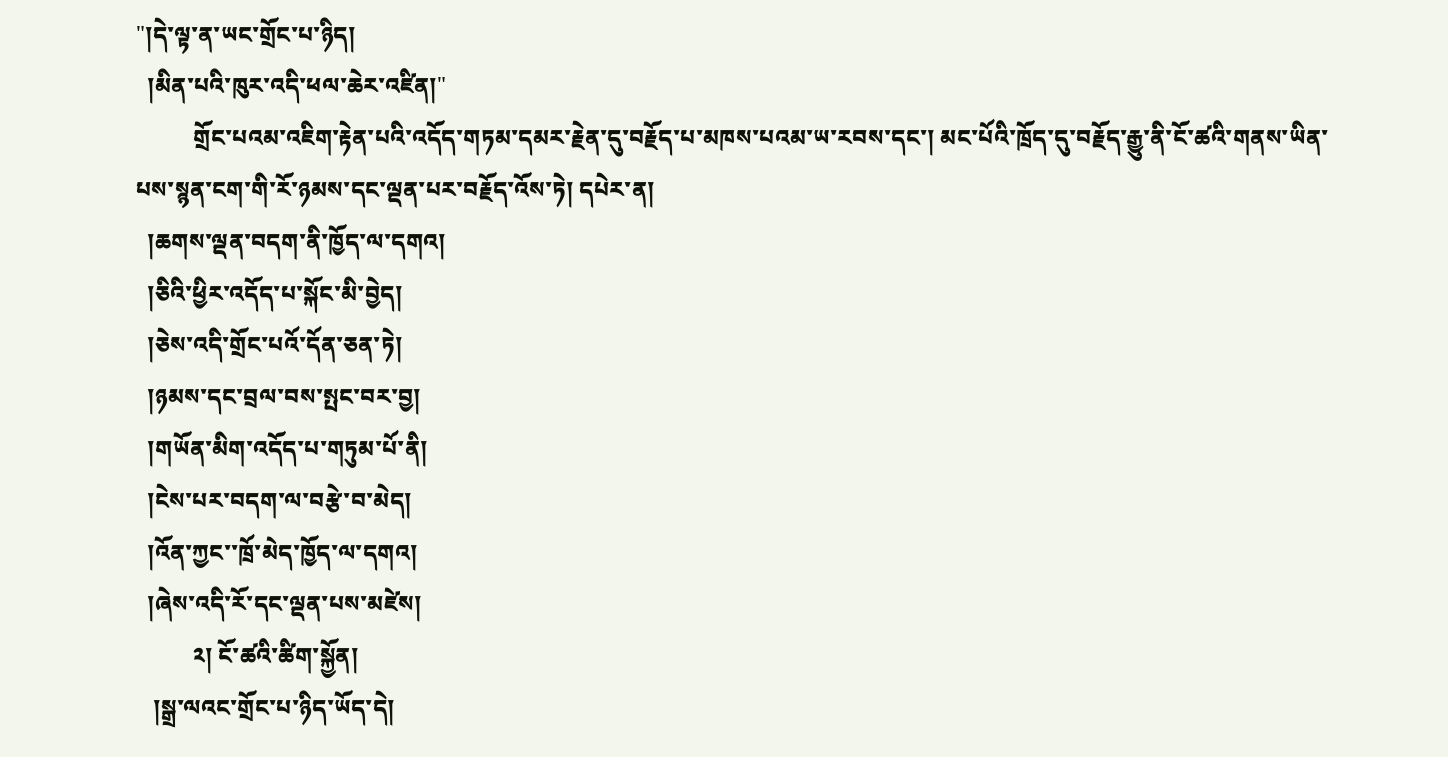"།དེ་ལྟ་ན་ཡང་གྲོང་པ་ཉིད།
  །མིན་པའི་ཁུར་འདི་ཕལ་ཆེར་འཛིན།"
          གྲོང་པའམ་འཇིག་རྟེན་པའི་འདོད་གཏམ་དམར་རྗེན་དུ་བརྗོད་པ་མཁས་པའམ་ཡ་རབས་དང་། མང་པོའི་ཁྲོད་དུ་བརྗོད་རྒྱུ་ནི་ངོ་ཚའི་གནས་ཡིན་པས་སྙན་ངག་གི་རོ་ཉམས་དང་ལྡན་པར་བརྗོད་འོས་ཏེ། དཔེར་ན།
  །ཆགས་ལྡན་བདག་ནི་ཁྱོད་ལ་དགའ།
  །ཅིའི་ཕྱིར་འདོད་པ་སྐོང་མི་བྱེད།
  །ཅེས་འདི་གྲོང་པའོ་དོན་ཅན་ཏེ།
  །ཉམས་དང་བྲལ་བས་སྤང་བར་བྱ།
  །གཡོན་མིག་འདོད་པ་གཏུམ་པོ་ནི།
  །ངེས་པར་བདག་ལ་བརྩེ་བ་མེད།
  །འོན་ཀྱང་་ཁྲོ་མེད་ཁྱོད་ལ་དགའ།
  །ཞེས་འདི་རོ་དང་ལྡན་པས་མཛེས།
          ༢། ངོ་ཚའི་ཚིག་སྐྱོན།
   །སྒྲ་ལའང་གྲོང་པ་ཉིད་ཡོད་དེ།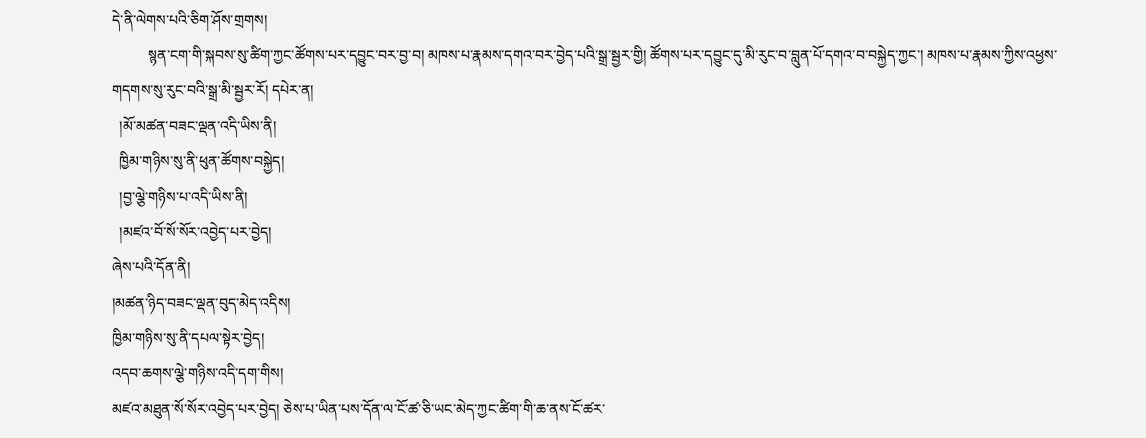དེ་ནི་ལེགས་པའི་ཅིག་ཤོས་གྲགས།
          སྙན་ངག་གི་སྐབས་སུ་ཚིག་ཀྱང་ཚོགས་པར་དབྱུང་བར་བྱ་བ། མཁས་པ་རྣམས་དགའ་བར་བྱེད་པའི་སྒྲ་སྦྱར་གྱི། ཚོགས་པར་དབྱུང་དུ་མི་རུང་བ་བླུན་པོ་དགའ་བ་བསྐྱེད་ཀྱང་། མཁས་པ་རྣམས་ཀྱིས་འཕྱས་གདགས་སུ་རུང་བའི་སྒྲ་མི་སྦྱར་རོ། དཔེར་ན།
  །མོ་མཚན་བཟང་ལྡན་འདི་ཡིས་ནི།
  ཁྱིམ་གཉིས་སུ་ནི་ཕུན་ཚོགས་བསྐྱེད།
  །བྱ་ལྕེ་གཉིས་པ་འདི་ཡིས་ནི།
  །མཛའ་བོ་སོ་སོར་འབྱེད་པར་བྱེད།
ཞེས་པའི་དོན་ནི།
།མཚན་ཉིད་བཟང་ལྡན་བུད་མེད་འདིས།
ཁྱིམ་གཉིས་སུ་ནི་དཔལ་སྟེར་བྱེད།
འདབ་ཆགས་ལྕེ་གཉིས་འདི་དག་གིས།
མཛའ་མཐུན་སོ་སོར་འབྱེད་པར་བྱེད། ཅེས་པ་ཡིན་པས་དོན་ལ་ངོ་ཚ་ཅི་ཡང་མེད་ཀྱང་ཚིག་གི་ཆ་ནས་ངོ་ཚར་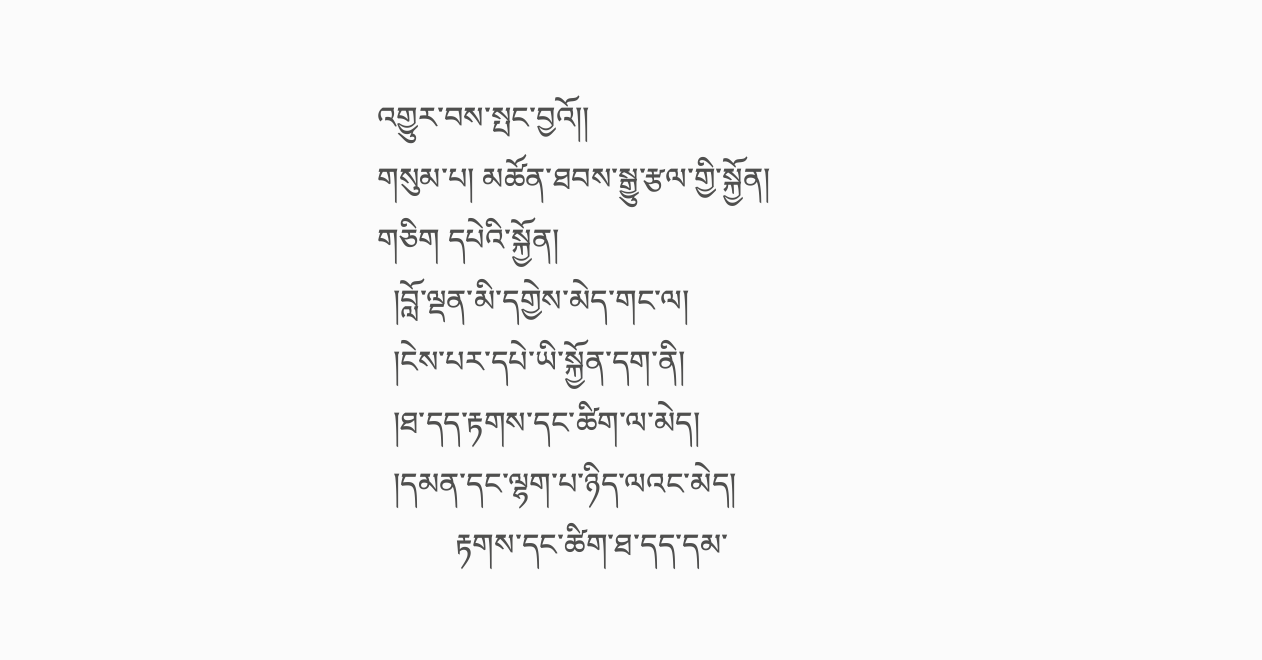འགྱུར་བས་སྤང་བྱའོ།།
གསུམ་པ། མཚོན་ཐབས་སྒྱུ་རྩལ་གྱི་སྐྱོན།
གཅིག དཔེའི་སྐྱོན།
  །བློ་ལྡན་མི་དགྱེས་མེད་གང་ལ།
  །ངེས་པར་དཔེ་ཡི་སྐྱོན་དག་ནི།
  །ཐ་དད་རྟགས་དང་ཚིག་ལ་མེད།
  །དམན་དང་ལྷག་པ་ཉིད་ལའང་མེད།
          རྟགས་དང་ཚིག་ཐ་དད་དམ་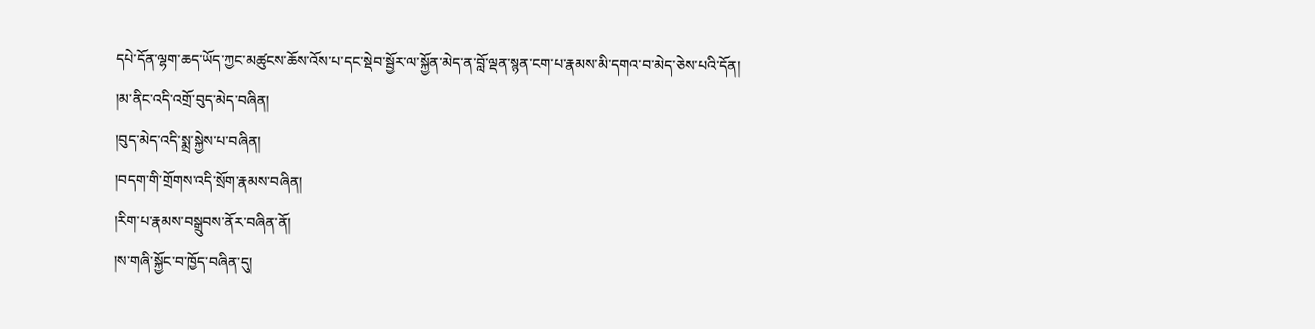དཔེ་དོན་ལྷག་ཆད་ཡོད་ཀྱང་མཚུངས་ཆོས་འོས་པ་དང་སྡེབ་སྦྱོར་ལ་སྐྱོན་མེད་ན་བློ་ལྡན་སྙན་ངག་པ་རྣམས་མི་དགའ་བ་མེད་ཅེས་པའི་དོན།
།མ་ནིང་འདི་འགྲོ་བུད་མེད་བཞིན།
།བུད་མེད་འདི་སྨྲ་སྐྱེས་པ་བཞིན།
།བདག་གི་གྲོགས་འདི་སྲོག་རྣམས་བཞིན།
།རིག་པ་རྣམས་བསྒྲུབས་ནོར་བཞིན་ནོ།
།ས་གཞི་སྐྱོང་བ་ཁྱོད་བཞིན་དུ།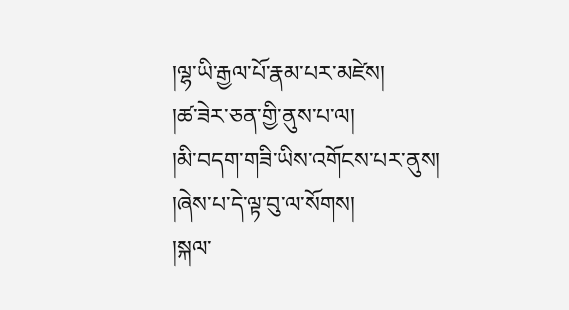།ལྷ་ཡི་རྒྱལ་པོ་རྣམ་པར་མཛེས།
།ཚ་ཟེར་ཅན་གྱི་ནུས་པ་ལ།
།མི་བདག་གཟི་ཡིས་འགོངས་པར་ནུས།
།ཞེས་པ་དེ་ལྟ་བུ་ལ་སོགས།
།སྐལ་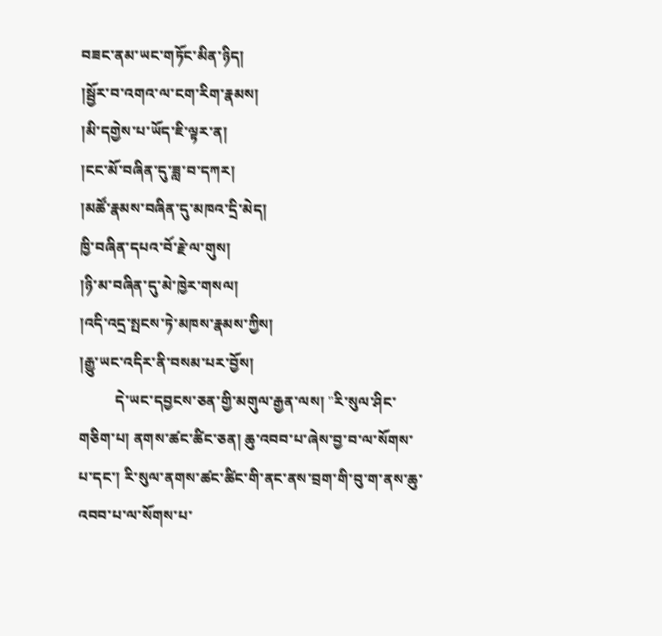བཟང་ནམ་ཡང་གཏོང་མིན་ཉིད།
།སྦྱོར་བ་འགའ་ལ་ངག་རིག་རྣམས།
།མི་དགྱེས་པ་ཡོད་ཇི་ལྟར་ན།
།ངང་མོ་བཞིན་དུ་ཟླ་བ་དཀར།
།མཚོ་རྣམས་བཞིན་དུ་མཁའ་དྲི་མེད།
ཁྱི་བཞིན་དཔའ་བོ་རྗེ་ལ་གུས།
།ཉི་མ་བཞིན་དུ་མེ་ཁྱེར་གསལ།
།འདི་འདྲ་སྤངས་ཏེ་མཁས་རྣམས་ཀྱིས།
།རྒྱུ་ཡང་འདིར་ནི་བསམ་པར་བྱོས།
          དེ་ཡང་དབྱངས་ཅན་གྱི་མགུལ་རྒྱན་ལས། "རི་སུལ་ཤིང་གཅིག་པ། ནགས་ཚང་ཚིང་ཅན། ཆུ་འབབ་པ་ཞེས་བྱ་བ་ལ་སོགས་པ་དང་། རི་སུལ་ནགས་ཚང་ཚིང་གི་ནང་ནས་བྲག་གི་བུ་ག་ནས་ཆུ་འབབ་པ་ལ་སོགས་པ་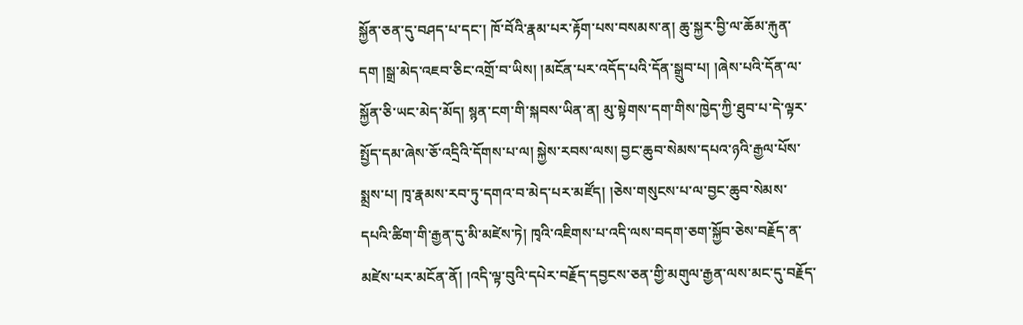སྐྱོན་ཅན་དུ་བཤད་པ་དང་། ཁོ་བོའི་རྣམ་པར་རྟོག་པས་བསམས་ན། ཆུ་སྐྱར་བྱི་ལ་ཆོམ་རྐུན་དག །སྒྲ་མེད་འཇབ་ཅིང་འགྲོ་བ་ཡིས། །མངོན་པར་འདོད་པའི་དོན་སྒྲུབ་པ། །ཞེས་པའི་དོན་ལ་སྐྱོན་ཅི་ཡང་མེད་མོད། སྙན་ངག་གི་སྐབས་ཡིན་ན། མུ་སྟེགས་དག་གིས་ཁྱེད་ཀྱི་ཐུབ་པ་དེ་ལྟར་སྤྱོད་དམ་ཞེས་ཅོ་འདྲིའི་དོགས་པ་ལ། སྐྱེས་རབས་ལས། བྱང་ཆུབ་སེམས་དཔའ་ཉའི་རྒྱལ་པོས་སྨྲས་པ། ཁྭ་རྣམས་རབ་ཏུ་དགའ་བ་མེད་པར་མཛོད། །ཅེས་གསུངས་པ་ལ་བྱང་ཆུབ་སེམས་དཔའི་ཚིག་གི་རྒྱན་དུ་མི་མཛེས་ཏེ། ཁྭའི་འཇིགས་པ་འདི་ལས་བདག་ཅག་སྐྱོབ་ཅེས་བརྗོད་ན་མཛེས་པར་མངོན་ནོ། །འདི་ལྟ་བུའི་དཔེར་བརྗོད་དབྱངས་ཅན་གྱི་མགུལ་རྒྱན་ལས་མང་དུ་བརྗོད་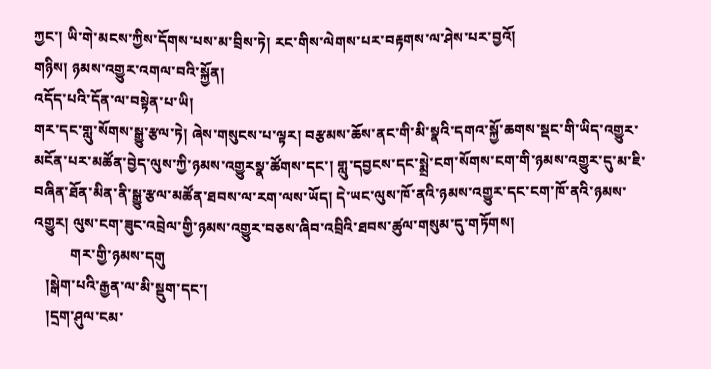ཀྱང་། ཡི་གེ་མངས་ཀྱིས་དོགས་པས་མ་བྲིས་ཏེ། རང་གིས་ལེགས་པར་བརྟགས་ལ་ཤེས་པར་བྱའོ།
གཉིས། ཉམས་འགྱུར་འགལ་བའི་སྐྱོན།
འདོད་པའི་དོན་ལ་བསྟེན་པ་ཡི།
གར་དང་གླུ་སོགས་སྒྱུ་རྩལ་ཏེ། ཞེས་གསུངས་པ་ལྟར། བརྩམས་ཆོས་ནང་གི་མི་སྣའི་དགའ་སྐྱོ་ཆགས་སྡང་གི་ཡིད་འགྱུར་མངོན་པར་མཚོན་བྱེད་ལུས་ཀྱི་ཉམས་འགྱུརསྣ་ཚོགས་དང་། གླུ་དབྱངས་དང་སྨྲེ་ངག་སོགས་ངག་གི་ཉམས་འགྱུར་དུ་མ་ཇི་བཞིན་ཐོན་མིན་ནི་སྒྱུ་རྩལ་མཚོན་ཐབས་ལ་རག་ལས་ཡོད། དེ་ཡང་ལུས་ཁོ་ནའི་ཉམས་འགྱུར་དང་ངག་ཁོ་ནའི་ཉམས་འགྱུར། ལུས་ངག་ཟུང་འབྲེལ་གྱི་ཉམས་འགྱུར་བཅས་ཞིབ་འབྲིའི་ཐབས་ཚུལ་གསུམ་དུ་གཏོགས།
          གར་གྱི་ཉམས་དགུ
   །སྒེག་པའི་རྒྱན་ལ་མི་སྡུག་དང་།
   །དྲག་ཤུལ་ངམ་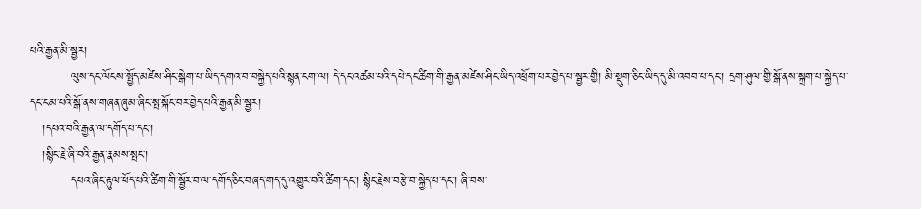པའི་རྒྱན་མི་སྦྱར།
          ལུས་དང་ལོངས་སྤྱོད་མཛེས་ཤིང་སྒེག་པ་ཡིད་དགའ་བ་བསྐྱེད་པའི་སྙན་ངག་ལ། དེ་དང་འཚམ་པའི་དཔེ་དང་ཚིག་གི་རྒྱན་མཛེས་ཤིང་ཡིད་འཕྲོག་པར་བྱེད་པ་སྦྱར་གྱི། མི་སྡུག་ཅིང་ཡིད་དུ་མི་འབབ་པ་དང་། དྲག་ཤུལ་གྱི་སྒོ་ནས་སྐྲག་པ་སྐྱེད་པ་དང་ངམ་པའི་སྒོ་ནས་གཞན་ཞུམ་ཞིང་སྤ་སྐོང་བར་བྱེད་པའི་རྒྱན་མི་སྦྱར།
   །དཔའ་བའི་རྒྱན་ལ་དགོད་པ་དང་།
   །སྙིང་རྗེ་ཞི་བའི་རྒྱན་རྣམས་སྤང་།
          དཔའ་ཞིང་རྟུལ་ཕོད་པའི་ཚིག་གི་སྦྱོར་བ་ལ་དགོད་ཅིང་བཞད་གད་དུ་འགྱུར་བའི་ཚིག་དང་། སྙིང་རྗེས་བརྩེ་བ་སྐྱེད་པ་དང་། ཞི་བས་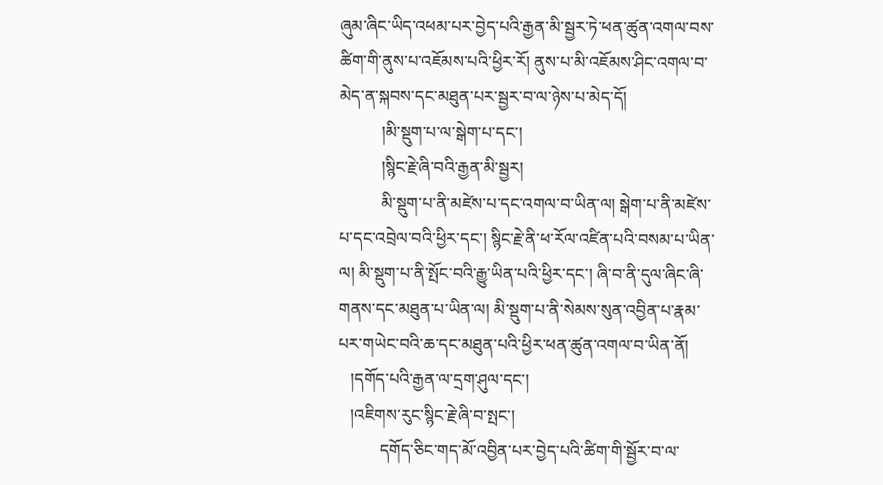ཞུམ་ཞིང་ཡིད་འཕམ་པར་བྱེད་པའི་རྒྱན་མི་སྦྱར་ཏེ་ཕན་ཚུན་འགལ་བས་ཚིག་གི་ནུས་པ་འཇོམས་པའི་ཕྱིར་རོ། ནུས་པ་མི་འཇོམས་ཤིང་འགལ་བ་མེད་ན་སྐབས་དང་མཐུན་པར་སྦྱར་བ་ལ་ཉེས་པ་མེད་དོ།
          །མི་སྡུག་པ་ལ་སྒེག་པ་དང་།
          །སྙིང་རྗེ་ཞི་བའི་རྒྱན་མི་སྦྱར།
          མི་སྡུག་པ་ནི་མཛེས་པ་དང་འགལ་བ་ཡིན་ལ། སྒེག་པ་ནི་མཛེས་པ་དང་འབྲེལ་བའི་ཕྱིར་དང་། སྙིང་རྗེ་ནི་ཕ་རོལ་འཛིན་པའི་བསམ་པ་ཡིན་ལ། མི་སྡུག་པ་ནི་སྤོང་བའི་རྒྱུ་ཡིན་པའི་ཕྱིར་དང་། ཞི་བ་ནི་དུལ་ཞིང་ཞི་གནས་དང་མཐུན་པ་ཡིན་ལ། མི་སྡུག་པ་ནི་སེམས་སུན་འབྱིན་པ་རྣམ་པར་གཡེང་བའི་ཆ་དང་མཐུན་པའི་ཕྱིར་ཕན་ཚུན་འགལ་བ་ཡིན་ནོ།
   །དགོད་པའི་རྒྱན་ལ་དྲག་ཤུལ་དང་།
   །འཇིགས་རུང་སྙིང་རྗེ་ཞི་བ་སྤང་།
          དགོད་ཅིང་གད་མོ་འབྱིན་པར་བྱེད་པའི་ཚིག་གི་སྦྱོར་བ་ལ་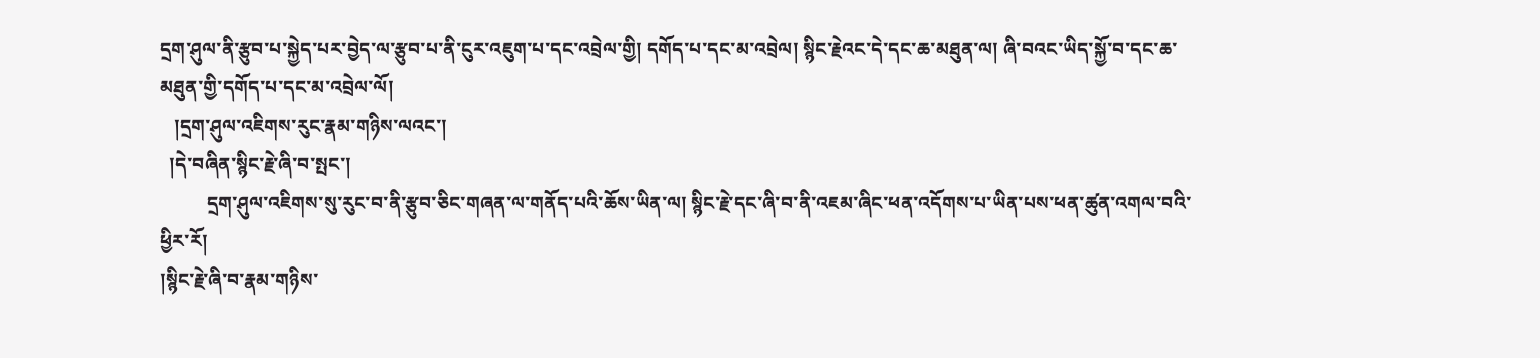དྲག་ཤུལ་ནི་རྩུབ་པ་སྐྱེད་པར་བྱེད་ལ་རྩུབ་པ་ནི་ངུར་འཇུག་པ་དང་འབྲེལ་གྱི། དགོད་པ་དང་མ་འབྲེལ། སྙིང་རྗེའང་དེ་དང་ཆ་མཐུན་ལ། ཞི་བའང་ཡིད་སྐྱོ་བ་དང་ཆ་མཐུན་གྱི་དགོད་པ་དང་མ་འབྲེལ་ལོ།
   །དྲག་ཤུལ་འཇིགས་རུང་རྣམ་གཉིས་ལའང་།
  །དེ་བཞིན་སྙིང་རྗེ་ཞི་བ་སྤང་།
          དྲག་ཤུལ་འཇིགས་སུ་རུང་བ་ནི་རྩུབ་ཅིང་གཞན་ལ་གནོད་པའི་ཆོས་ཡིན་ལ། སྙིང་རྗེ་དང་ཞི་བ་ནི་འཇམ་ཞིང་ཕན་འདོགས་པ་ཡིན་པས་ཕན་ཚུན་འགལ་བའི་ཕྱིར་རོ།
།སྙིང་རྗེ་ཞི་བ་རྣམ་གཉིས་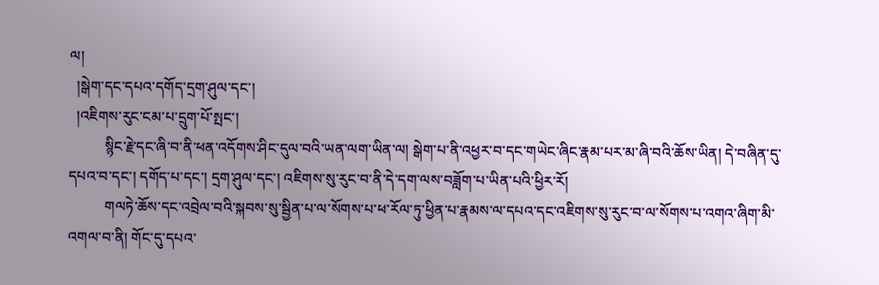ལ།
  །སྒེག་དང་དཔའ་དགོད་དྲག་ཤུལ་དང་།
  །འཇིགས་རུང་ངམ་པ་དྲུག་པོ་སྤང་།
          སྙིང་རྗེ་དང་ཞི་བ་ནི་ཕན་འདོགས་ཤིང་དུལ་བའི་ཡན་ལག་ཡིན་ལ། སྒེག་པ་ནི་འཕྱར་བ་དང་གཡེང་ཞིང་རྣམ་པར་མ་ཞི་བའི་ཆོས་ཡིན། དེ་བཞིན་དུ་དཔའ་བ་དང་། དགོད་པ་དང་། དྲག་ཤུལ་དང་། འཇིགས་སུ་རུང་བ་ནི་དེ་དག་ལས་བཟློག་པ་ཡིན་པའི་ཕྱིར་རོ།
          གལཏེ་ཆོས་དང་འབྲེལ་བའི་སྐབས་སུ་སྦྱིན་པ་ལ་སོགས་པ་ཕ་རོལ་ཏུ་ཕྱིན་པ་རྣམས་ལ་དཔའ་དང་འཇིགས་སུ་རུང་བ་ལ་སོགས་པ་འགའ་ཞིག་མི་འགལ་བ་ནི། གོང་དུ་དཔའ་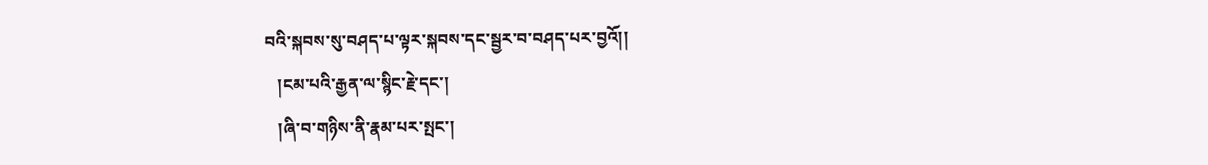བའི་སྐབས་སུ་བཤད་པ་ལྟར་སྐབས་དང་སྦྱར་བ་བཤད་པར་བྱའོ།།
   །ངམ་པའི་རྒྱན་ལ་སྙིང་རྗེ་དང་།
   །ཞི་བ་གཉིས་ནི་རྣམ་པར་སྤང་།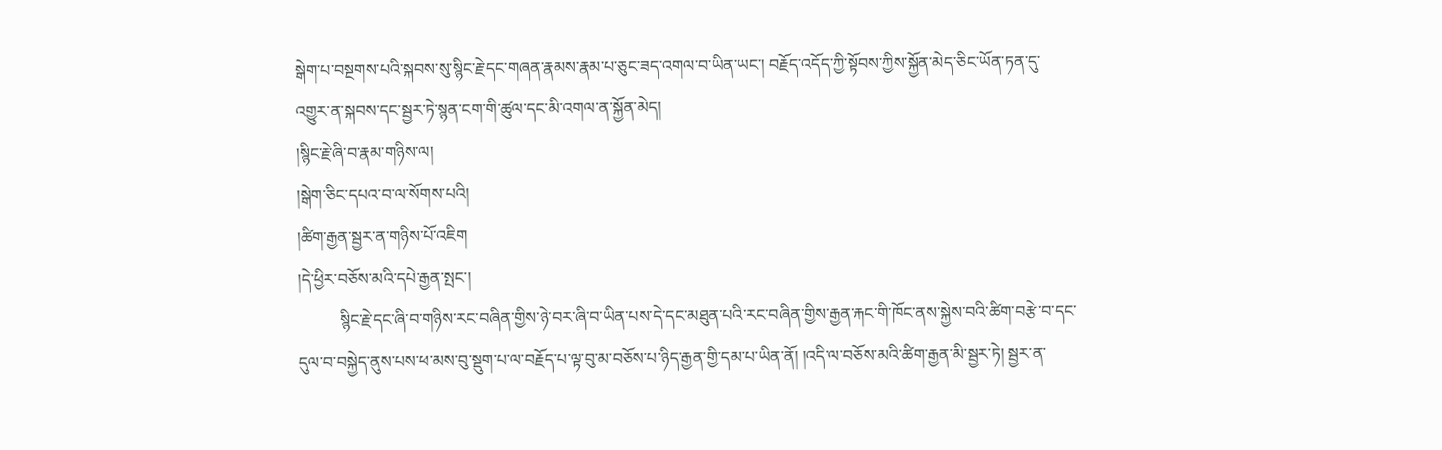སྒེག་པ་བསྔགས་པའི་སྐབས་སུ་སྙིང་རྗེ་དང་གཞན་རྣམས་རྣམ་པ་ཅུང་ཟད་འགལ་བ་ཡིན་ཡང་། བརྗོད་འདོད་ཀྱི་སྟོབས་ཀྱིས་སྐྱོན་མེད་ཅིང་ཡོན་ཏན་དུ་འགྱུར་ན་སྐབས་དང་སྦྱར་ཏེ་སྙན་ངག་གི་ཚུལ་དང་མི་འགལ་ན་སྐྱོན་མེད།
།སྙིང་རྗེ་ཞི་བ་རྣམ་གཉིས་ལ།
།སྒེག་ཅིང་དཔའ་བ་ལ་སོགས་པའི།
།ཚིག་རྒྱན་སྦྱར་ན་གཉིས་པོ་འཇིག
།དེ་ཕྱིར་བཅོས་མའི་དཔེ་རྒྱན་སྤང་།
          སྙིང་རྗེ་དང་ཞི་བ་གཉིས་རང་བཞིན་གྱིས་ཉེ་བར་ཞི་བ་ཡིན་པས་དེ་དང་མཐུན་པའི་རང་བཞིན་གྱིས་རྒྱན་རྐང་གི་ཁོང་ནས་སྐྱེས་བའི་ཚིག་བརྩེ་བ་དང་དུལ་བ་བསྐྱེད་ནུས་པས་ཕ་མས་བུ་སྡུག་པ་ལ་བརྗོད་པ་ལྟ་བུ་མ་བཅོས་པ་ཉིད་རྒྱན་གྱི་དམ་པ་ཡིན་ནོ། །འདི་ལ་བཅོས་མའི་ཚིག་རྒྱན་མི་སྦྱར་ཏེ། སྦྱར་ན་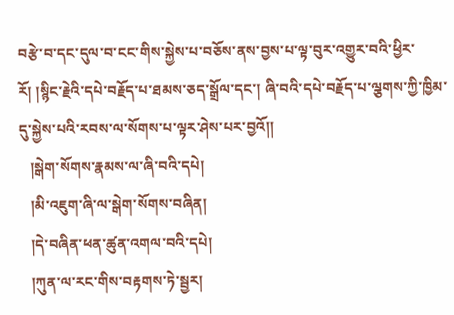བརྩེ་བ་དང་དུལ་བ་ངང་གིས་སྐྱེས་པ་བཅོས་ནས་བྱས་པ་ལྟ་བུར་འགྱུར་བའི་ཕྱིར་རོ། །སྙིང་རྗེའི་དཔེ་བརྗོད་པ་ཐམས་ཅད་སྒྲོལ་དང་། ཞི་བའི་དཔེ་བརྗོད་པ་ལྕགས་ཀྱི་ཁྱིམ་དུ་སྐྱེས་པའི་རབས་ལ་སོགས་པ་ལྟར་ཤེས་པར་བྱའོ།།
   །སྒེག་སོགས་རྣམས་ལ་ཞི་བའི་དཔེ།
   །མི་འཇུག་ཞི་ལ་སྒེག་སོགས་བཞིན།
   །དེ་བཞིན་ཕན་ཚུན་འགལ་བའི་དཔེ།
   །ཀུན་ལ་རང་གིས་བརྟགས་ཏེ་སྦྱར།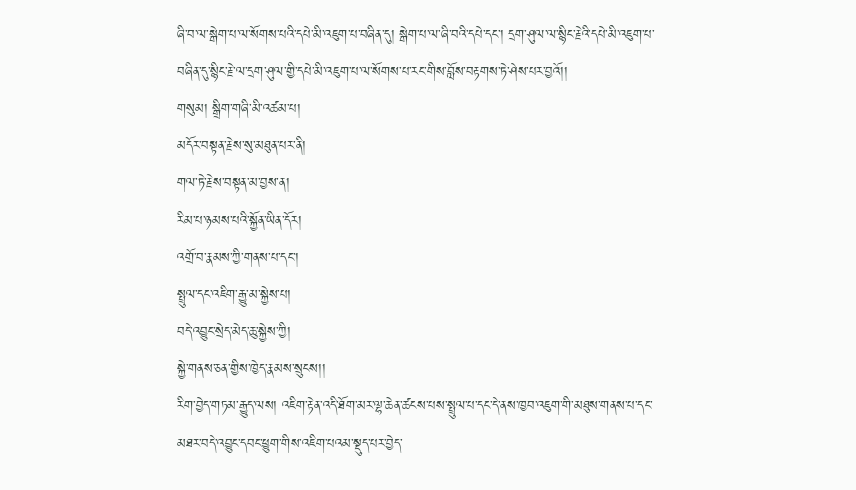ཞི་བ་ལ་སྒེག་པ་ལ་སོགས་པའི་དཔེ་མི་འཇུག་པ་བཞིན་དུ། སྒེག་པ་ལ་ཞི་བའི་དཔེ་དང་། དྲག་ཤུལ་ལ་སྙིང་རྗེའི་དཔེ་མི་འཇུག་པ་བཞིན་དུ་སྙིང་རྗེ་ལ་དྲག་ཤུལ་གྱི་དཔེ་མི་འཇུག་པ་ལ་སོགས་པ་རང་གིས་བློས་བརྟགས་ཏེ་ཤེས་པར་བྱའོ།།
གསུམ། སྒྲིག་གཞི་མི་འཚམ་པ།
མདོར་བསྟན་རྗེས་སུ་མཐུན་པར་ནི།
གལ་ཏེ་རྗེས་བསྟན་མ་བྱས་ན།
རིམ་པ་ཉམས་པའི་སྐྱོན་ཡིན་དོར།
འགྲོ་བ་རྣམས་ཀྱི་གནས་པ་དང་།
སྤྲུལ་དང་འཇིག་རྒྱུ་མ་སྐྱེས་པ།
བདེ་འབྱུང་སྲེད་མེད་ཆུ་སྐྱེས་ཀྱི།
སྐྱེ་གནས་ཅན་གྱིས་ཁྱེད་རྣམས་སྲུངས།།
རིག་བྱེད་གཏམ་རྒྱུད་ལས། འཇིག་རྟེན་འདི་ཐོག་མར་ལྷ་ཆེན་ཚངས་པས་སྤྲུལ་པ་དང་དེ་ནས་ཁྱབ་འཇུག་གི་མཐུས་གནས་པ་དང་མཐར་བདེ་འབྱུང་དབང་ཕྱུག་གིས་འཇིག་པའམ་སྡུད་པར་བྱེད་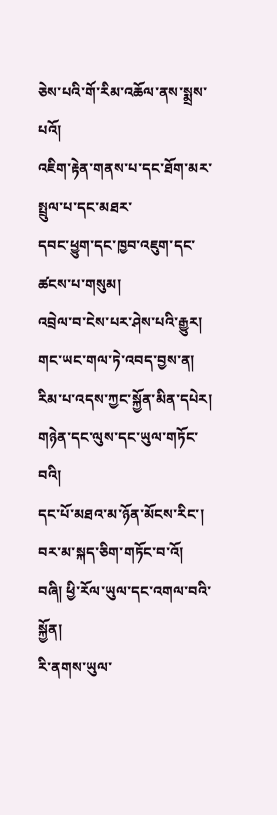ཅེས་པའི་གོ་རིམ་འཆོལ་ནས་སྨྲས་པའོ།
འཇིག་རྟེན་གནས་པ་དང་ཐོག་མར་སྤྲུལ་པ་དང་མཐར་
དབང་ཕྱུག་དང་ཁྱབ་འཇུག་དང་ཚངས་པ་གསུམ།
འབྲེལ་བ་ངེས་པར་ཤེས་པའི་རྒྱུར།
གང་ཡང་གལ་ཏེ་འབད་བྱས་ན།
རིམ་པ་འདས་ཀྱང་སྐྱོན་མིན་དཔེར།
གཉེན་དང་ལུས་དང་ཡུལ་གཏོང་བའི།
དང་པོ་མཐའ་མ་ཉོན་མོངས་རིང་།
བར་མ་སྐད་ཅིག་གཏོང་བ་འོ།
བཞི། ཕྱི་རོལ་ཡུལ་དང་འགལ་བའི་སྐྱོན།
རི་ནགས་ཡུལ་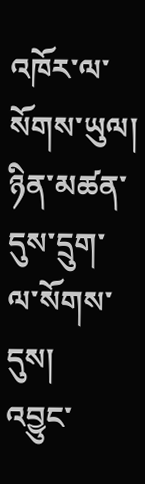འཁོར་ལ་སོགས་ཡུལ།
ཉིན་མཚན་དུས་དྲུག་ལ་སོགས་དུས།
འབྱུང་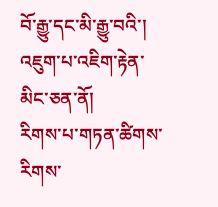བོ་རྒྱུ་དང་མི་རྒྱུ་བའི་།
འཇུག་པ་འཇིག་རྟེན་མིང་ཅན་ནོ།
རིགས་པ་གཏན་ཚིགས་རིགས་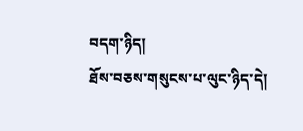བདག་ཉིད།
ཐོས་བཅས་གསུངས་པ་ལུང་ཉིད་དེ།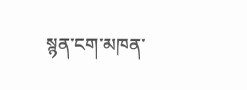སྙན་ངག་མཁན་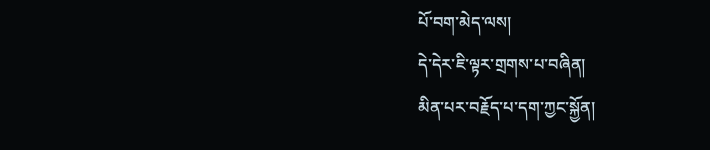པོ་བག་མེད་ལས།
དེ་དེར་ཇི་ལྟར་གྲགས་པ་བཞིན།
མིན་པར་བརྗོད་པ་དག་ཀྱང་སྐྱོན།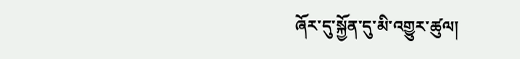ཞོར་དུ་སྐྱོན་དུ་མི་འགྱུར་ཚུལ།